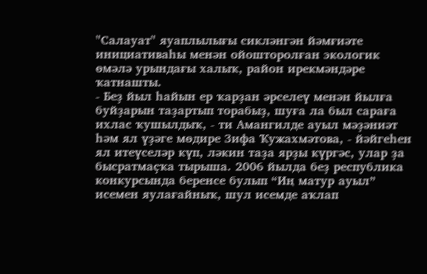"Салауат" яуаплылығы сикләнгән йәмғиәте инициативаһы менән ойошторолған экологик өмәлә урындағы халыҡ, район ирекмәндәре ҡатнашты.
- Беҙ йыл һайын ер ҡарҙан әрселеү менән йылға буйҙарын таҙартып торабыҙ, шуға ла был сараға ихлас ҡушылдыҡ, - ти Амангилде ауыл мәҙәниәт һәм ял үҙәге мөдире Зифа Ҡужахмәтова, - йәйгеһен ял итеүселәр күп, ләкин таҙа ярҙы күргәс, улар ҙа бысратмаҫҡа тырыша. 2006 йылда беҙ республика конкурсында беренсе булып “Иң матур ауыл” исемен яулағайныҡ, шул исемде аҡлап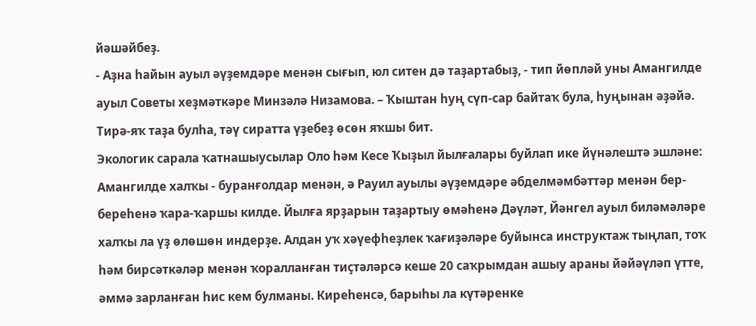йәшәйбеҙ.
- Аҙна һайын ауыл әүҙемдәре менән сығып, юл ситен дә таҙартабыҙ, - тип йөпләй уны Амангилде ауыл Советы хеҙмәткәре Минзәлә Низамова. – Ҡыштан һуң сүп-сар байтаҡ була, һуңынан әҙәйә. Тирә-яҡ таҙа булһа, тәү сиратта үҙебеҙ өсөн яҡшы бит.
Экологик сарала ҡатнашыусылар Оло һәм Кесе Ҡыҙыл йылғалары буйлап ике йүнәлештә эшләне: Амангилде халҡы - буранғолдар менән, ә Рауил ауылы әүҙемдәре әбделмәмбәттәр менән бер-береһенә ҡара-ҡаршы килде. Йылға ярҙарын таҙартыу өмәһенә Дәүләт, Йәнгел ауыл биләмәләре халҡы ла үҙ өлөшөн индерҙе. Алдан уҡ хәүефһеҙлек ҡағиҙәләре буйынса инструктаж тыңлап, тоҡ һәм бирсәткәләр менән ҡоралланған тиҫтәләрсә кеше 20 саҡрымдан ашыу араны йәйәүләп үтте, әммә зарланған һис кем булманы. Киреһенсә, барыһы ла күтәренке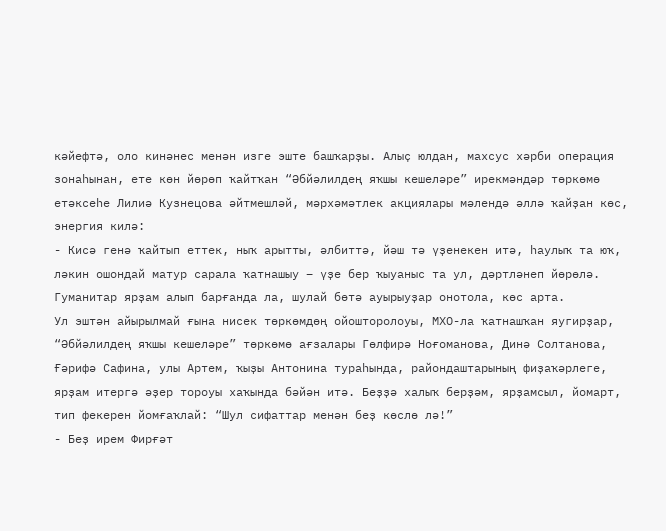кәйефтә, оло кинәнес менән изге эште башҡарҙы. Алыҫ юлдан, махсус хәрби операция зонаһынан, ете көн йөрөп ҡайтҡан “Әбйәлилдең яҡшы кешеләре” ирекмәндәр төркөмө етәксеһе Лилиә Кузнецова әйтмешләй, мәрхәмәтлек акциялары мәлендә әллә ҡайҙан көс, энергия килә:
- Кисә генә ҡайтып еттек, ныҡ арытты, әлбиттә, йәш тә үҙенекен итә, һаулыҡ та юҡ, ләкин ошондай матур сарала ҡатнашыу – үҙе бер ҡыуаныс та ул, дәртләнеп йөрөлә. Гуманитар ярҙам алып барғанда ла, шулай бөтә ауырыуҙар онотола, көс арта.
Ул эштән айырылмай ғына нисек төркөмдөң ойошторолоуы, МХО-ла ҡатнашҡан яугирҙар, “Әбйәлилдең яҡшы кешеләре” төркөмө ағзалары Гөлфирә Ноғоманова, Динә Солтанова, Ғәрифә Сафина, улы Артем, ҡыҙы Антонина тураһында, райондаштарының фиҙаҡәрлеге, ярҙам итергә әҙер тороуы хаҡында бәйән итә. Беҙҙә халыҡ берҙәм, ярҙамсыл, йомарт, тип фекерен йомғаҡлай: “Шул сифаттар менән беҙ көслө лә!”
- Беҙ ирем Фирғәт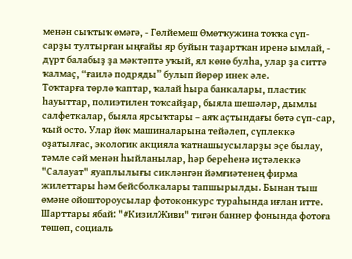менән сыҡтыҡ өмәгә, - Гөлйемеш Өмөтҡужина тоҡҡа сүп-сарҙы тултырған ыңғайы яр буйын таҙартҡан иренә ымлай, - дүрт балабыҙ ҙа мәктәптә уҡый, ял көнө булһа, улар ҙа ситтә ҡалмаҫ, “ғаилә подряды” булып йөрөр инек әле.
Тоҡтарға төрлө ҡаптар, ҡалай һыра банкалары, пластик һауыттар, полиэтилен тоҡсайҙар, быяла шешәләр, дымлы салфеткалар, быяла ярсыҡтары – аяҡ аҫтындағы бөтә сүп-сар, ҡый осто. Улар йөк машиналарына тейәлеп, сүплеккә оҙатылғас, экологик акцияла ҡатнашыусыларҙы эҫе былау, тәмле сәй менән һыйланылар, һәр береһенә иҫтәлеккә "Салауат" яуаплылығы сикләнгән йәмғиәтенең фирма жилеттары һәм бейсболкалары тапшырылды. Бынан тыш өмәне ойоштороусылар фотоконкурс тураһында иғлан итте. Шарттары ябай: "#КизилЖиви" тигән баннер фонында фотоға төшөп, социаль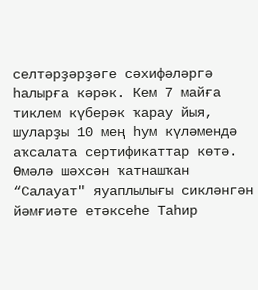селтәрҙәрҙәге сәхифәләргә һалырға кәрәк. Кем 7 майға тиклем күберәк ҡарау йыя, шуларҙы 10 мең һум күләмендә аҡсалата сертификаттар көтә.
Өмәлә шәхсән ҡатнашҡан “Салауат" яуаплылығы сикләнгән йәмғиәте етәксеһе Таһир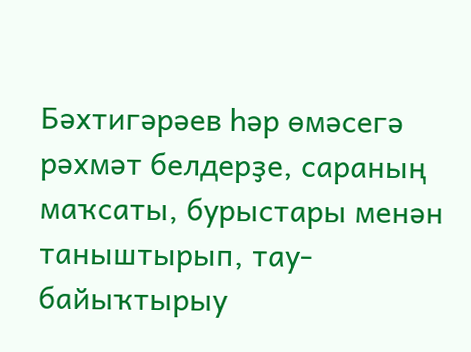Бәхтигәрәев һәр өмәсегә рәхмәт белдерҙе, сараның маҡсаты, бурыстары менән таныштырып, тау-байыҡтырыу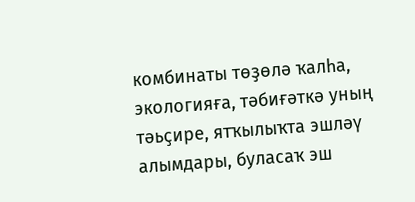комбинаты төҙөлә ҡалһа, экологияға, тәбиғәткә уның тәьҫире, ятҡылыҡта эшләү алымдары, буласаҡ эш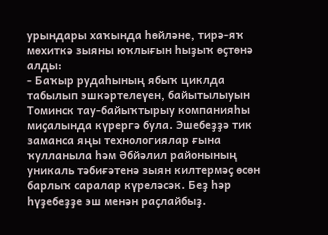урындары хаҡында һөйләне, тирә-яҡ мөхиткә зыяны юҡлығын һыҙыҡ өҫтөнә алды:
- Баҡыр рудаһының ябыҡ циклда табылып эшкәртелеүен, байытылыуын Томинск тау-байыҡтырыу компанияһы миҫалында күрергә була. Эшебеҙҙә тик заманса яңы технологиялар ғына ҡулланыла һәм Әбйәлил районының уникаль тәбиғәтенә зыян килтермәҫ өсөн барлыҡ саралар күреләсәк. Беҙ һәр һүҙебеҙҙе эш менән раҫлайбыҙ.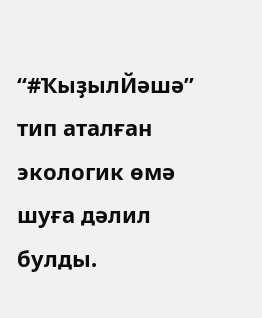“#ҠыҙылЙәшә” тип аталған экологик өмә шуға дәлил булды.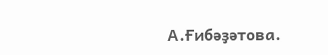А.Ғибәҙәтова.